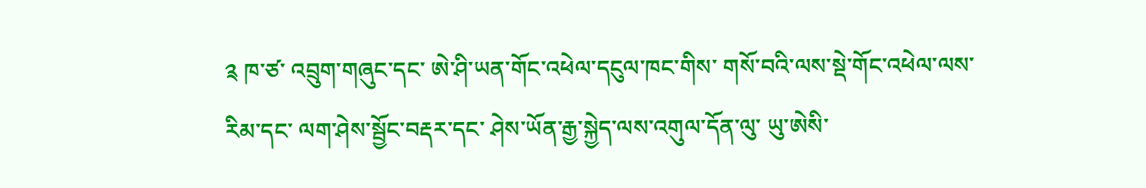༉ ཁ་ཙ་ འབྲུག་གཞུང་དང་ ཨེ་ཤི་ཡན་གོང་འཕེལ་དངུལ་ཁང་གིས་ གསོ་བའི་ལས་སྡེ་གོང་འཕེལ་ལས་རིམ་དང་ ལག་ཤེས་སྦྱོང་བརྡར་དང་ ཤེས་ཡོན་རྒྱ་སྐྱེད་ལས་འགུལ་དོན་ལུ་ ཡུ་ཨེསི་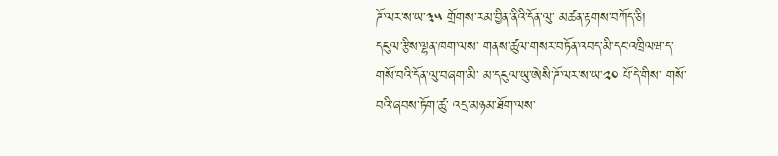ཌོ་ལར་ས་ཡ་༣༥ གྲོགས་རམ་བྱིན་ནིའི་དོན་ལུ་ མཚན་རྟགས་བཀོད་ཅི།
དངུལ་རྩིས་ལྷན་ཁག་ལས་ གནས་ཚུལ་གསར་བཏོན་འབད་མི་དང་འཁྲིལཝ་ད་ གསོ་བའི་དོན་ལུ་བཞག་མི་ མ་དངུལ་ཡུ་ཨེསི་ཌོ་ལར་ས་ཡ་༢༠ པོ་དེ་གིས་ གསོ་བའི་ཞབས་ཏོག་ཚུ་ འདྲ་མཉམ་ཐོག་ལས་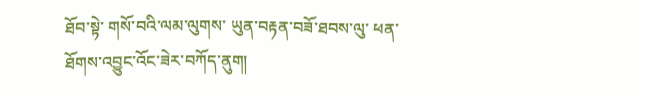ཐོབ་སྟེ་ གསོ་བའི་ལམ་ལུགས་ ཡུན་བརྟན་བཟོ་ཐབས་ལུ་ ཕན་ཐོགས་འབྱུང་འོང་ཟེར་བཀོད་ནུག།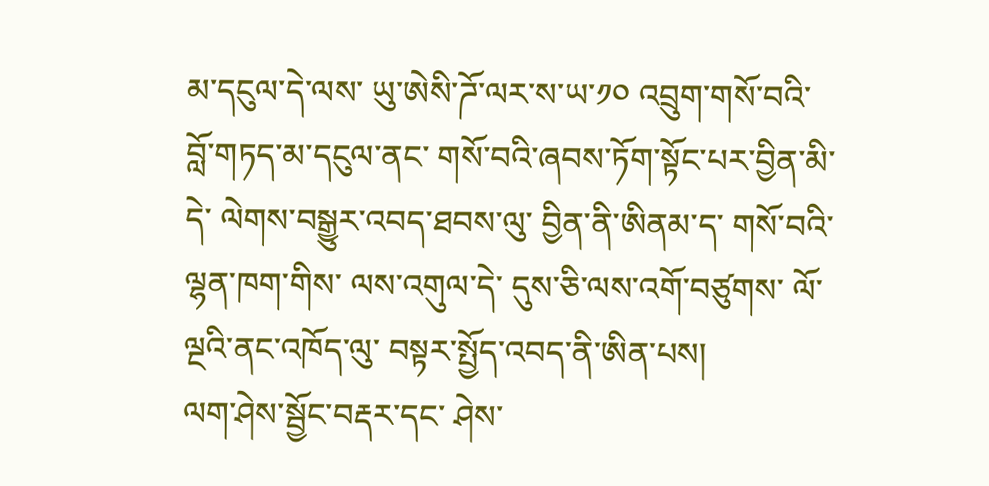མ་དངུལ་དེ་ལས་ ཡུ་ཨེསི་ཌོ་ལར་ས་ཡ་༡༠ འབྲུག་གསོ་བའི་བློ་གཏད་མ་དངུལ་ནང་ གསོ་བའི་ཞབས་ཏོག་སྟོང་པར་བྱིན་མི་དེ་ ལེགས་བསྒྱུར་འབད་ཐབས་ལུ་ བྱིན་ནི་ཨིནམ་ད་ གསོ་བའི་ལྷན་ཁག་གིས་ ལས་འགུལ་དེ་ དུས་ཅི་ལས་འགོ་བཙུགས་ ལོ་ལྔའི་ནང་འཁོད་ལུ་ བསྟར་སྤྱོད་འབད་ནི་ཨིན་པས།
ལག་ཤེས་སྦྱོང་བརྡར་དང་ ཤེས་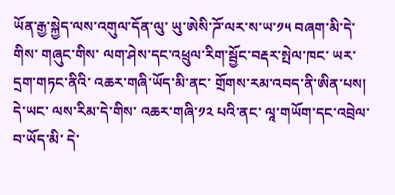ཡོན་རྒྱ་སྐྱེད་ལས་འགུལ་དོན་ལུ་ ཡུ་ཨེསི་ཌོ་ལར་ས་ཡ་༡༥ བཞག་མི་དེ་གིས་ གཞུང་གིས་ ལག་ཤེས་དང་འཕྲུལ་རིག་སྦྱོང་བརྡར་སྤེལ་ཁང་ ཡར་དྲག་གཏང་ནིའི་ འཆར་གཞི་ཡོད་མི་ནང་ གྲོགས་རམ་འབད་ནི་ཨིན་པས།
དེ་ཡང་ ལས་རིམ་དེ་གིས་ འཆར་གཞི་༡༢ པའི་ནང་ ལཱ་གཡོག་དང་འབྲེལ་བ་ཡོད་མི་ དེ་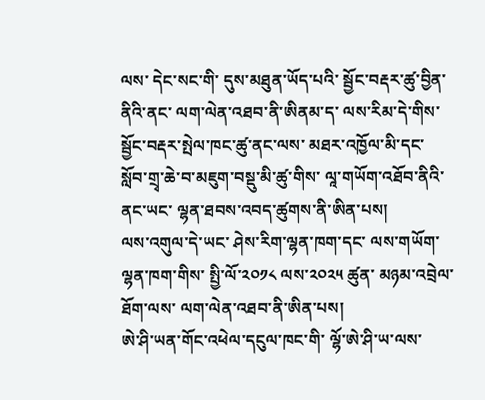ལས་ དེང་སང་གི་ དུས་མཐུན་ཡོད་པའི་ སྦྱོང་བརྡར་ཚུ་བྱིན་ནིའི་ནང་ ལག་ལེན་འཐབ་ནི་ཨིནམ་ད་ ལས་རིམ་དེ་གིས་ སྦྱོང་བརྡར་སྤེལ་ཁང་ཚུ་ནང་ལས་ མཐར་འཁྱོལ་མི་དང་ སློབ་གྲྭ་ཆེ་བ་མཇུག་བསྡུ་མི་ཚུ་གིས་ ལཱ་གཡོག་འཐོབ་ནིའི་ནང་ཡང་ ལྷན་ཐབས་འབད་ཚུགས་ནི་ཨིན་པས།
ལས་འགུལ་དེ་ཡང་ ཤེས་རིག་ལྷན་ཁག་དང་ ལས་གཡོག་ལྷན་ཁག་གིས་ སྤྱི་ལོ་༢༠༡༨ ལས་༢༠༢༥ ཚུན་ མཉམ་འབྲེལ་ཐོག་ལས་ ལག་ལེན་འཐབ་ནི་ཨིན་པས།
ཨེ་ཤི་ཡན་གོང་འཕེལ་དངུལ་ཁང་གི་ ལྷོ་ཨེ་ཤི་ཡ་ལས་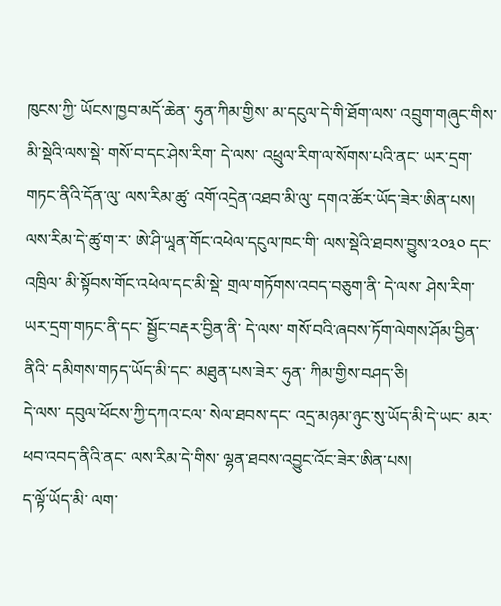ཁུངས་ཀྱི་ ཡོངས་ཁྱབ་མདོ་ཆེན་ ཧུན་ཀིམ་གྱིས་ མ་དངུལ་དེ་གི་ཐོག་ལས་ འབྲུག་གཞུང་གིས་ མི་སྡེའི་ལས་སྡེ་ གསོ་བ་དང་ཤེས་རིག་ དེ་ལས་ འཕྲུལ་རིག་ལ་སོགས་པའི་ནང་ ཡར་དྲག་གཏང་ནིའི་དོན་ལུ་ ལས་རིམ་ཚུ་ འགོ་འདྲེན་འཐབ་མི་ལུ་ དགའ་ཚོར་ཡོད་ཟེར་ཨིན་པས།
ལས་རིམ་དེ་ཚུ་ག་ར་ ཨེ་ཤི་ཡཱན་གོང་འཕེལ་དངུལ་ཁང་གི་ ལས་སྡེའི་ཐབས་བྱུས་༢༠༣༠ དང་འཁྲིལ་ མི་སྟོབས་གོང་འཕེལ་དང་མི་སྡེ་ གྲལ་གཏོགས་འབད་བཅུག་ནི་ དེ་ལས་ ཤེས་རིག་ཡར་དྲག་གཏང་ནི་དང་ སྦྱོང་བརྡར་བྱིན་ནི་ དེ་ལས་ གསོ་བའི་ཞབས་ཏོག་ལེགས་ཤོམ་བྱིན་ནིའི་ དམིགས་གཏད་ཡོད་མི་དང་ མཐུན་པས་ཟེར་ ཧུན་ ཀིམ་གྱིས་བཤད་ཅི།
དེ་ལས་ དབུལ་ཕོངས་ཀྱི་དཀའ་ངལ་ སེལ་ཐབས་དང་ འདྲ་མཉམ་ཉུང་སུ་ཡོད་མི་དེ་ཡང་ མར་ཕབ་འབད་ནིའི་ནང་ ལས་རིམ་དེ་གིས་ ལྷན་ཐབས་འབྱུང་འོང་ཟེར་ཨིན་པས།
ད་ལྟོ་ཡོད་མི་ ལག་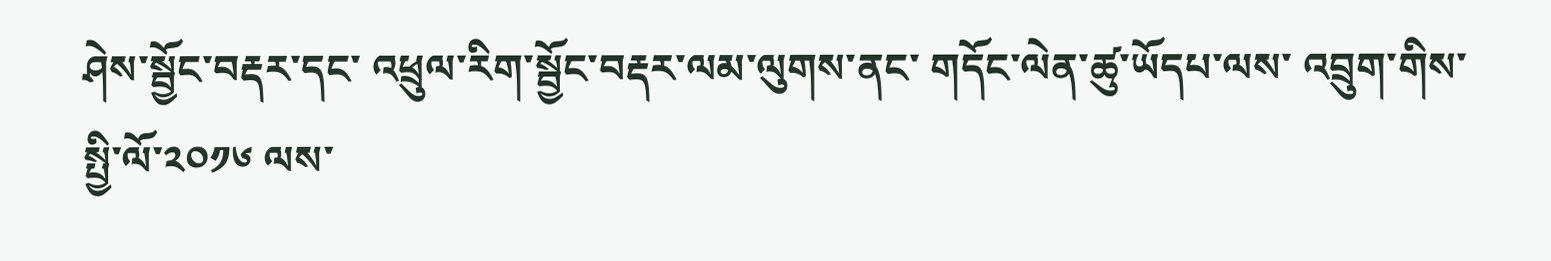ཤེས་སྦྱོང་བརྡར་དང་ འཕྲུལ་རིག་སྦྱོང་བརྡར་ལམ་ལུགས་ནང་ གདོང་ལེན་ཚུ་ཡོདཔ་ལས་ འབྲུག་གིས་སྤྱི་ལོ་༢༠༡༦ ལས་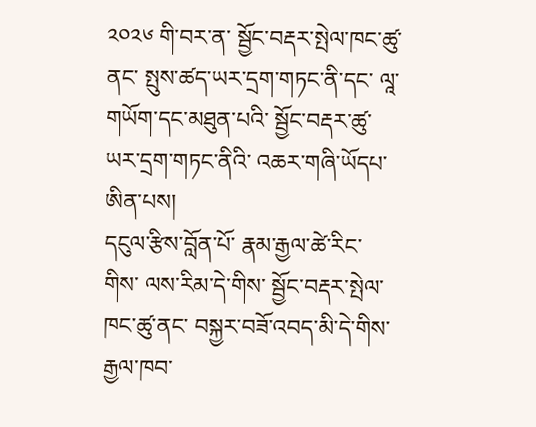༢༠༢༦ གི་བར་ན་ སྦྱོང་བརྡར་སྤེལ་ཁང་ཚུ་ནང་ སྤུས་ཚད་ཡར་དྲག་གཏང་ནི་དང་ ལཱ་གཡོག་དང་མཐུན་པའི་ སྦྱོང་བརྡར་ཚུ་ ཡར་དྲག་གཏང་ནིའི་ འཆར་གཞི་ཡོདཔ་ཨིན་པས།
དངུལ་རྩིས་བློན་པོ་ རྣམ་རྒྱལ་ཚེ་རིང་གིས་ ལས་རིམ་དེ་གིས་ སྦྱོང་བརྡར་སྤེལ་ཁང་ཚུ་ནང་ བསྐྱར་བཟོ་འབད་མི་དེ་གིས་ རྒྱལ་ཁབ་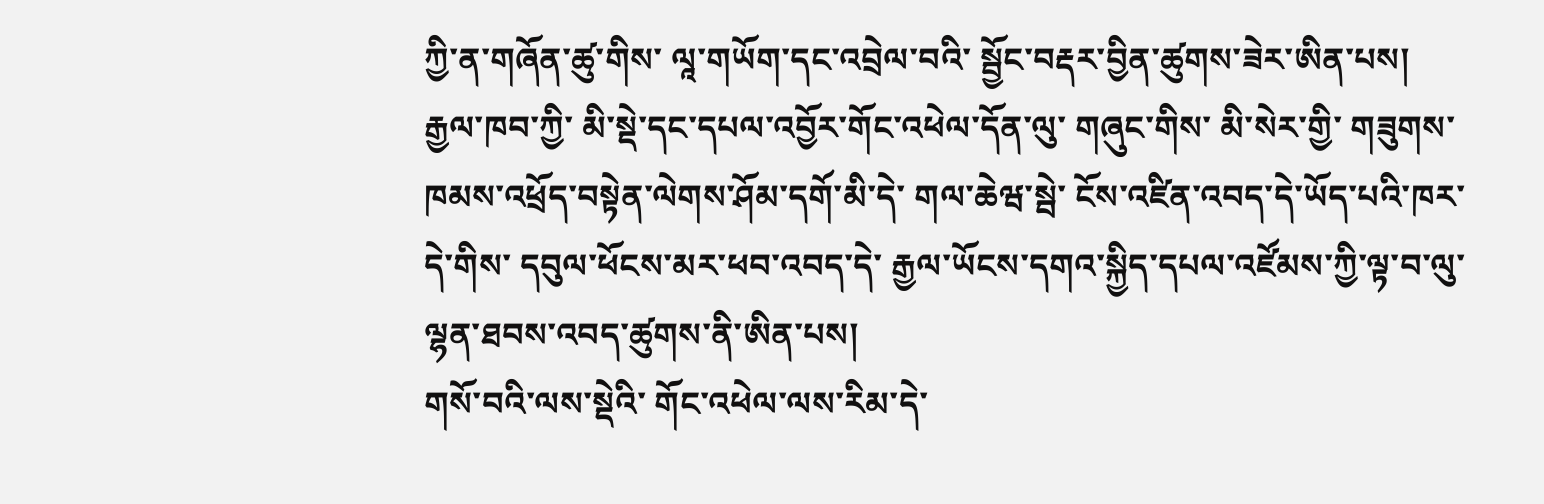ཀྱི་ན་གཞོན་ཚུ་གིས་ ལཱ་གཡོག་དང་འབྲེལ་བའི་ སྦྱོང་བརྡར་བྱིན་ཚུགས་ཟེར་ཨིན་པས།
རྒྱལ་ཁབ་ཀྱི་ མི་སྡེ་དང་དཔལ་འབྱོར་གོང་འཕེལ་དོན་ལུ་ གཞུང་གིས་ མི་སེར་གྱི་ གཟུགས་ཁམས་འཕྲོད་བསྟེན་ལེགས་ཤོམ་དགོ་མི་དེ་ གལ་ཆེཝ་སྦེ་ ངོས་འཛིན་འབད་དེ་ཡོད་པའི་ཁར་ དེ་གིས་ དབུལ་ཕོངས་མར་ཕབ་འབད་དེ་ རྒྱལ་ཡོངས་དགའ་སྐྱིད་དཔལ་འཛོམས་ཀྱི་ལྟ་བ་ལུ་ ལྷན་ཐབས་འབད་ཚུགས་ནི་ཨིན་པས།
གསོ་བའི་ལས་སྡེའི་ གོང་འཕེལ་ལས་རིམ་དེ་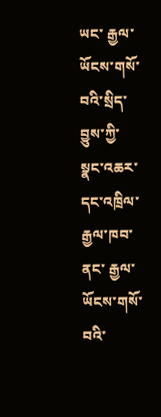ཡང་ རྒྱལ་ཡོངས་གསོ་བའི་སྲིད་བྱུས་ཀྱི་ སྣང་འཆར་དང་འཁྲིལ་ རྒྱལ་ཁབ་ནང་ རྒྱལ་ཡོངས་གསོ་བའི་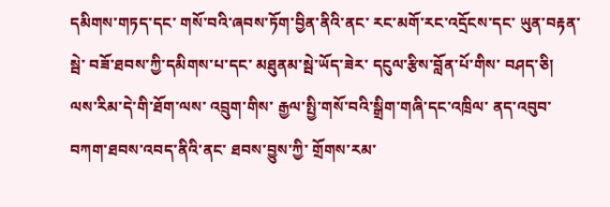དམིགས་གཏད་དང་ གསོ་བའི་ཞབས་ཏོག་བྱིན་ནིའི་ནང་ རང་མགོ་རང་འདྲོངས་དང་ ཡུན་བརྟན་སྦེ་ བཟོ་ཐབས་ཀྱི་དམིགས་པ་དང་ མཐུནམ་སྦེ་ཡོད་ཟེར་ དངུལ་རྩིས་བློན་པོ་གིས་ བཤད་ཅི།
ལས་རིམ་དེ་གི་ཐོག་ལས་ འབྲུག་གིས་ རྒྱལ་སྤྱི་གསོ་བའི་སྒྲིག་གཞི་དང་འཁྲིལ་ ནད་འབུབ་བཀག་ཐབས་འབད་ནིའི་ནང་ ཐབས་བྱུས་ཀྱི་ གྲོགས་རམ་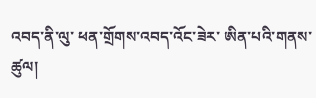འབད་ནི་ལུ་ ཕན་གྲོགས་འབད་འོང་ཟེར་ ཨིན་པའི་གནས་ཚུལ།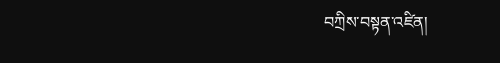བཀྲིས་བསྟན་འཛིན།